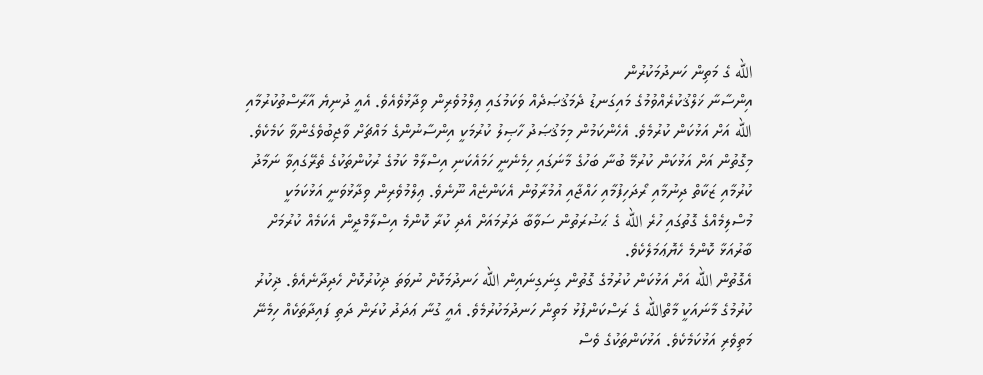الله ގެ މަތިން ހަނދުމަކުރުން
އިންސާނާ ޚަލްޤުކުރެއްވުމުގެ މައިގަނޑު ދެމަޤުޞަދެއް ވަކަމުގައި ޢިލްމުވެރިން ވިދާޅުވެއެވެ. އެއީ ދުނިޔެ އާރާސްތުކުރުމާއި الله އަށް އަޅުކަން ކުރުމެވެ. އެހެންކަމުން މިމަޤުޞަދު ހާޞިލު ކުރުމަކީ އިންސާނުންގެ މައްޗަށް ވާޖިބުވެގެންވާ ކަމެކެވެ. މިގޮތުން އަށް އަޅުކަން ކުރުމޭ ބުނާ ބަހުގެ މާނަގައި ހިމެނެނީ ހަމައެކަނި އިސްލާމް ކަމުގެ ރުކުންތަކުގެ ތެރޭގައިވާ ނަމާދު ކުރުމާއި ޒަކާތް ދިނުމާއި ރޯދަހިފުމާއި ހައްޖާއި އުމުރާވުން އެކަންޏެއް ނޫނެވެ. ޢިލްމުވެރިން ވިދާޅުވަނީ އަޅުކަމަކީ މުސްލިމެއްގެ ގޮތުގައި ހުރެ الله ގެ ޙަޟުރަތުން ސަވާބާ ދަރުމައަށް އެދި ކުރާ ކޮންމެ އިސްލާމްދީން އެކަމެއް ކުރުމަށް ބާރުއަޅާ ކޮންމެ ހެޔޮޢަމަލެކެވެ.
އެގޮތުން الله އަށް އަޅުކަން ކުރުމުގެ ގޮތުން ގިނަގިނައިން الله ހަނދުމަކޮށް ނުވަތަ ޛިކުރުކޮށް ހެދިދާނެއެވެ. ޛިކުރު ކުރުމުގެ މާނައަކީ މާތްالله ގެ ރަސްކަންފުޅު މަތިން ހަނދުމަކުރުމެވެ. އެއީ ގުނާ ޢަދަދު ކުރަން ދަތި ފައިދާތަކެއް ހިމެނޭ މަތިވެރި އަޅުކަމެކެވެ. އަޅުކަންތަކުގެ ވެސް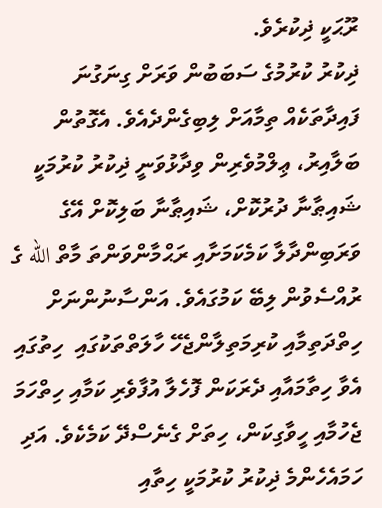ރޫޙަކީ ޛިކުރެވެ.
ޛިކުރު ކުރުމުގެ ސަބަބުން ވަރަށް ގިނަގުނަ ފައިދާތަކެއް ތިމާއަށް ލިބިގެންދެއެވެ. އެގޮތުން ބަލާއިރު، ޢިލްމުވެރިން ވިދާޅުވަނީ ޛިކުރު ކުރުމަކީ ޝައިޠާނާ ދުރުކޮށް، ޝައިޠާނާ ބަލިކޮށް އޭގެ ވަރަބިންދާލާ ކަމެކަމަށާއި ރަޙްމާންވަންތަ މާތް الله ގެ ރުއްސެވުން ލިބޭ ކަމުގައެވެ. އަންސާނުންނަށް ހިތްދަތިމާއި ކުރިމަތިލާންޖެހޭ ހާލަތްތަކުގައި  ހިތުގައި އެވާ ހިތާމައާއި ދެރަކަން ފޮހެލާ އުފާވެރި ކަމާއި ހިތްހަމަ ޖެހުމާއި ހީވާގިކަން، ހިތަށް ގެނެސްދޭ ކަމެކެވެ. އަދި ހަމައެހެންމެ ޛިކުރު ކުރުމަކީ ހިތާއި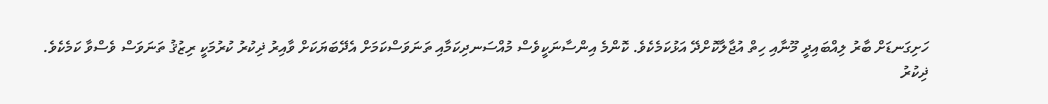ހަށިގަނޑަށް ބާރު ލިއްބައިދީ މޫނާއި ހިތް އުޖާލާކޮށްދޭ އަޅުކަމެކެވެ. ކޮންމެ އިންސާނަކީވެސް މުއްސަނދިކަމާއި ތަނަވަސްކަމަށް އެދޭބަޔަކަށް ވާއިރު ޛިކުރު ކުރުމަކީ ރިޒުޤު ތަނަވަސް ވެސްވާ ކަމެކެވެ.
ޛިކުރު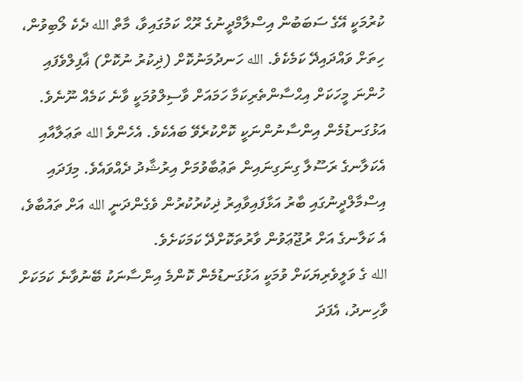ކުރުމަކީ އޭގެ ސަބަބުން އިސްލާމްދީނުގެ ރޫޙް ކަމުގައިވާ، މާތް الله ދެކެ ލޯބިވުން، ހިތަށް ވައްދައިދޭ ކަމެކެވެ. الله ހަނދުމަނުކޮށް (ޛިކުރު ނުކޮށް) ޣާފިލްވެފައި ހުންނަ މީހަކަށް އިޙްސާންތެރިކަމާ ހަމައަށް ވާސިލްވުމަކީ ވާނެ ކަމެއް ނޫނެވެ. އަޅުގަނޑުމެން އިންސާނުންނަކީ ކޮށްކުރެވޭ ބައެކެވެ. އެހެންވެ الله ތަޢަލާއާއި އެކަލާނގެ ރަސޫލާ ގިނަގިނައިން ތަޢުބާވުމަށް އިރުޝާދު ދެއްވައެވެ. މިފަދައި އިސްމާލްދީނުގައި ބާރު އަޅާފައިވާއިރު ޛިކުރުކުރުން ވެގެންދަނީ الله އަށް ތައުބާވެ، އެ ކަލާނގެ އަށް ރުޖޫޢަވުން ވާރުތަކޮށްދޭ ކަމަކަށެވެ.
الله ގެ ވަލީވެރިޔަކަށް ވުމަކީ އަޅުގަނޑުމެން ކޮންމެ އިންސާނަކު ބޭނުވާނެ ކަމަކަށް ވާހިނދު، އެފަދަ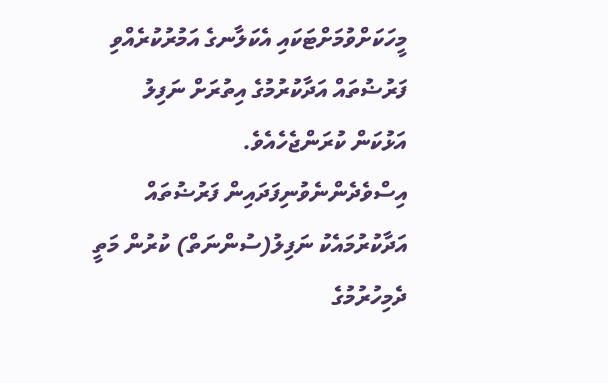މީހަކަށްވުމަށްޓަކައި އެކަލާނގެ އަމުރުކުރެއްވި ފަރުޟުތައް އަދާކުރުމުގެ އިތުރަށް ނަފިލު އަޅުކަން ކުރަންޖެހެއެވެ. އިސްވެދެންނެވުނިފަދައިން ފަރުޟުތައް އަދާކުރުމައެކު ނަފިލު(ސުންނަތް) ކުރުން މަތީ ދެމިހުރުމުގެ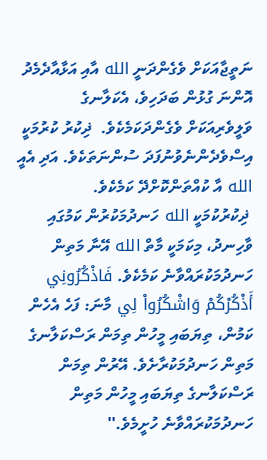ނަތީޖާއަކަށް ވެގެންދަނީ الله އާއި އަޅާއާދެމެދު އޮންނަ ގުޅުން ބަދަހިވެ، އެކަލާނގެ ވަލީވެރިއަކަށް ވެގެންދަކަމެކެވެ.  ޛިކުރު ކުރުމަކީ އިސްވެދެންނެވުނުފަދަ ސުންނަތަކެވެ. އަދި އެއީ  الله އާ ކުއްތަންކޮށްދޭ ކަމެކެވެ.
 ޛިކުރުކުމަކީ الله ހަނދުމަކުރުން ކަމުގައި ވާހިނދު، މިކަމަކީ މާތް الله އޭނާ މަތިން ހަނދުމަކުރައްވާނެ ކަމެކެވެ. فَاذْكُرُونِي أَذْكُرْكُمْ وَاشْكُرُواْ لِي މާނަ: ފަހެ އެހެން ކަމުން، ތިޔަބައި މީހުން ތިމަން ރަސްކަލާނގެ މަތިން ހަނދުމަކުރާށެވެ. އޭރުން ތިމަން ރަސްކަލާނގެ ތިޔަބައި މީހުން މަތިން ހަނދުމަކުރައްވާނެ ހުށީމެވެ.''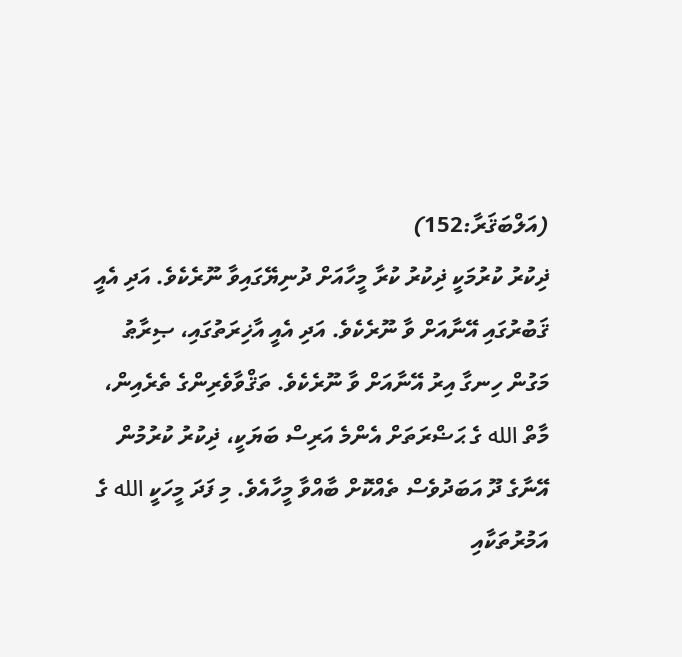(އަލްބަޤަރާ:152)
ޛިކުރު ކުރުމަކީ ޛިކުރު ކުރާ މީހާއަށް ދުނިޔޭގައިވާ ނޫރެކެވެ. އަދި އެއީ ޤަބުރުގައި އޭނާއަށް ވާ ނޫރެކެވެ. އަދި އެއީ އާޚިރަތުގައި، ޞިރާޠު މަގުން ހިނގާ އިރު އޭނާއަށް ވާ ނޫރެކެވެ. ތަޤްވާވެރިންގެ ތެރެއިން، މާތް الله ގެ ޙަޟްރަތަށް އެންމެ އަރިސް ބަޔަކީ، ޛިކުރު ކުރުމުން އޭނާގެ ދޫ އަބަދުވެސް ތެއްކޮށް ބާއްވާ މީހާއެވެ. މި ފަދަ މީހަކީ الله ގެ އަމުރުތަކާއި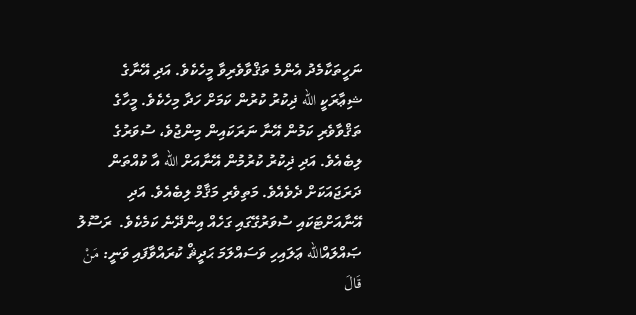ނަހީތަކާމެދު އެންމެ ތަޤްވާވެރިވާ މީހެކެވެ. އަދި އޭނާގެ ޝިޢާރަކީ الله ޛިކުރު ކުރުން ކަމަށް ހަދާ މިހެކެވެ. މީހާގެ ތަޤްވާވެރި ކަމުން އޭނާ ނަރަކައިން މިންޖުވެ، ސުވަރުގެ ލިބެއެވެ. އަދި ޛިކުރު ކުރުމުން އޭނާއަށް الله އާ ކުއްތަން ދަރަޖައަކަށް ދެވެއެވެ. މަތިވެރި މަޤާމް ލިބެއެވެ. އަދި  އޭނާއަށްޓަކައި ސުވަރުގޭގައި ގަހެއް އިންދޭނެ ކަމެކެވެ.  ރަސޫލު ޞައްލައްالله ޢަލައިހި ވަސައްލަމަ ޙަދީޘް ކުރައްވާފައި ވަނީ: مَنْ قَالَ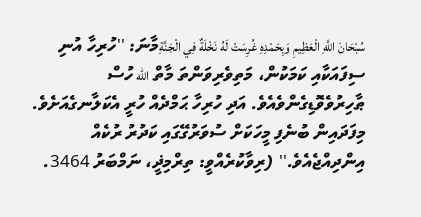سُبْحَانَ اللَّهِ الْعَظِيمِ وَبِحَمْدِهِ غُرِسَتْ لَهُ نَخْلَةٌ فِي الْجَنَّةِމާނަ: ''ހުރިހާ އުނި ސިފައަކާއި ކަމަކުން، މަތިވެރިވަންތަ މާތް الله ހުސް ޠާހިރުވެވޮޑިގެންވެއެވެ. އަދި ހުރިހާ ޙަމްދެއް ހުރީ އެކަލާނގެއަށެވެ. މިފަދައިން ބުނެފި މީހަކަށް ސުވަރުގޭގައި ކަދުރު ރުކެއް އިންދިއްޖެއެވެ.'' (ރިވާކުރެއްވީ: ތިރްމިޛީ، ނަމްބަރު 3464.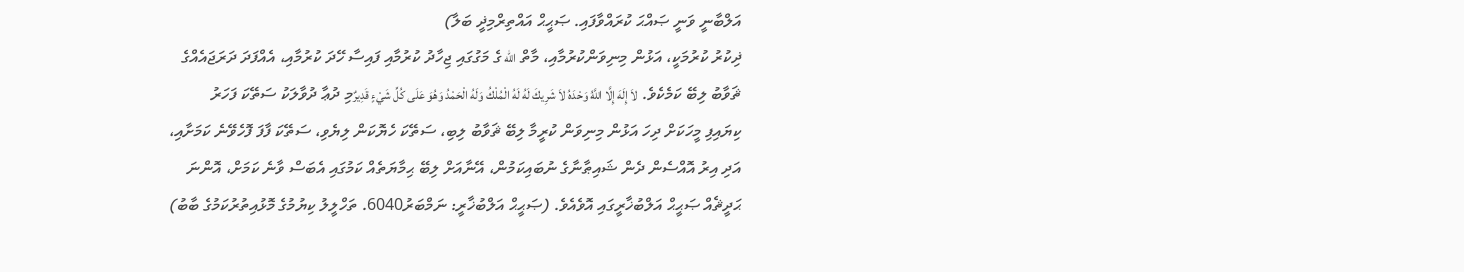އަލްބާނީ ވަނީ ޞައްޙަ ކުރައްވާފައި. ޞަޙީޙް އައްތިރްމިޛީ ބަލާ)
ޛިކުރު ކުރުމަކީ، އަޅުން މިނިވަންކުރުމާއި، މާތް الله ގެ މަގުގައި ޖިހާދު ކުރުމާއި ފައިސާ ހޭދަ ކުރުމާއި، އެއްފަދަ ދަރަޖައެއްގެ ޘަވާބު ލިބޭ ކަމެކެވެ. لاَ إِلَهَ إِلَّا اللَّهُ وَحْدَهُ لاَ شَرِيكَ لَهُ لَهُ الْمُلْكُ وَلَهُ الْحَمْدُ وَهُوَ عَلَى كُلِّ شَيْءٍ قَدِيرٌމި ދުޢާ ދުވާލަކު ސަތޭކަ ފަހަރު ކިޔައިފި މީހަކަށް ދިހަ އަޅުން މިނިވަން ކުރީމާ ލިބޭ ޘަވާބު ލިބި، ސަތޭކަ ހެޔޮކަން ލިޔެވި، ސަތޭކަ ފާފަ ފޮހެވޭނެ ކަމަށާއި، އަދި އިރު އޮއްސެން ދެން ޝައިޠާނާގެ ނުބައިކަމުން، އޭނާއަށް ލިބޭ ޙިމާޔަތެއް ކަމުގައި އެބަސް ވާނެ ކަމަށް، އޮންނަ ޙަދީޘެއް ޞަޙީޙް އަލްބުޚާރީގައި އޮވެއެވެ. (ޞަޙީޙް އަލްބުޚާރީ: ނަމްބަރު6040. ތަހްލީލު ކިޔުމުގެ މޮޅުއިތުރުކަމުގެ ބާބު)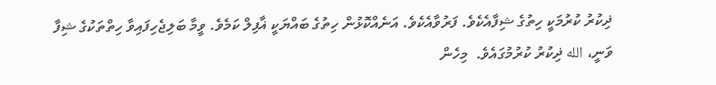ޛިކުރު ކުރުމަކީ ހިތުގެ ޝިފާއެކެވެ. ފަރުވާއެކެވެ. އަނެއްކޮޅުން ހިތުގެ ބައްޔަކީ ޣާފިލް ކަމެވެ. ވީމާ ބަލިޖެހިފައިވާ ހިތްތަކުގެ ޝިފާ ވަނީ، الله ޛިކުރު ކުރުމުގައެވެ.  މިހެން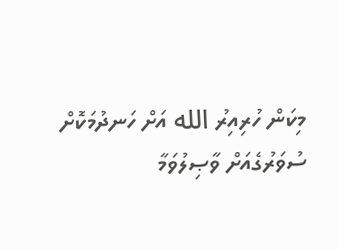މިކަން ހުރިއިރު الله އަށް ހަނދުމަކޮށް ސުވަރުގެއަށް ވާޞިލުވަމާ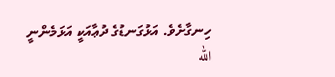ހިނގާށެވެ. އަޅުގަނޑުގެ ދުޢާއަކީ އަޅަމެންނީ الله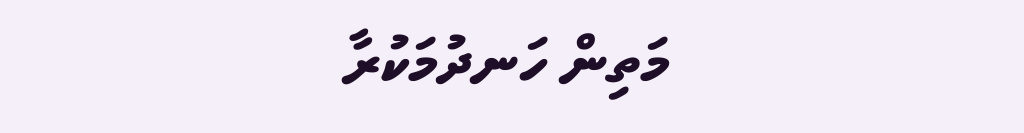މަތިން ހަނދުމަކުރާ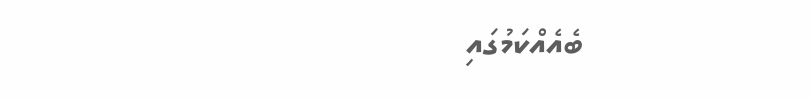ބެއެއްކަމުގައި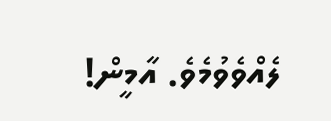ލެއްވެވުމެވެ. އާމީން!